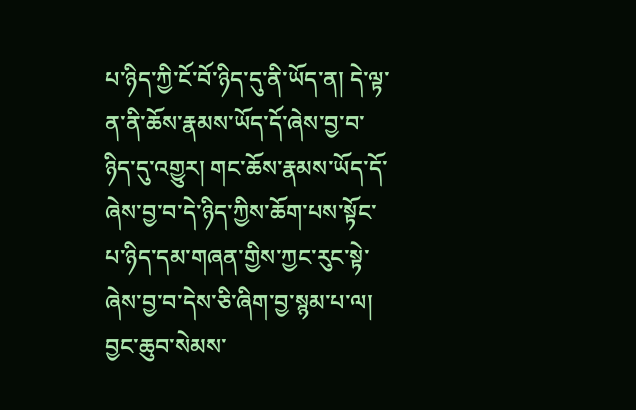པ་ཉིད་ཀྱི་ངོ་བོ་ཉིད་དུ་ནི་ཡོད་ན། དེ་ལྟ་ན་ནི་ཆོས་རྣམས་ཡོད་དོ་ཞེས་བྱ་བ་ཉིད་དུ་འགྱུར། གང་ཆོས་རྣམས་ཡོད་དོ་ཞེས་བྱ་བ་དེ་ཉིད་ཀྱིས་ཆོག་པས་སྟོང་པ་ཉིད་དམ་གཞན་གྱིས་ཀྱང་རུང་སྟེ་ཞེས་བྱ་བ་དེས་ཅི་ཞིག་བྱ་སྙམ་པ་ལ། བྱང་ཆུབ་སེམས་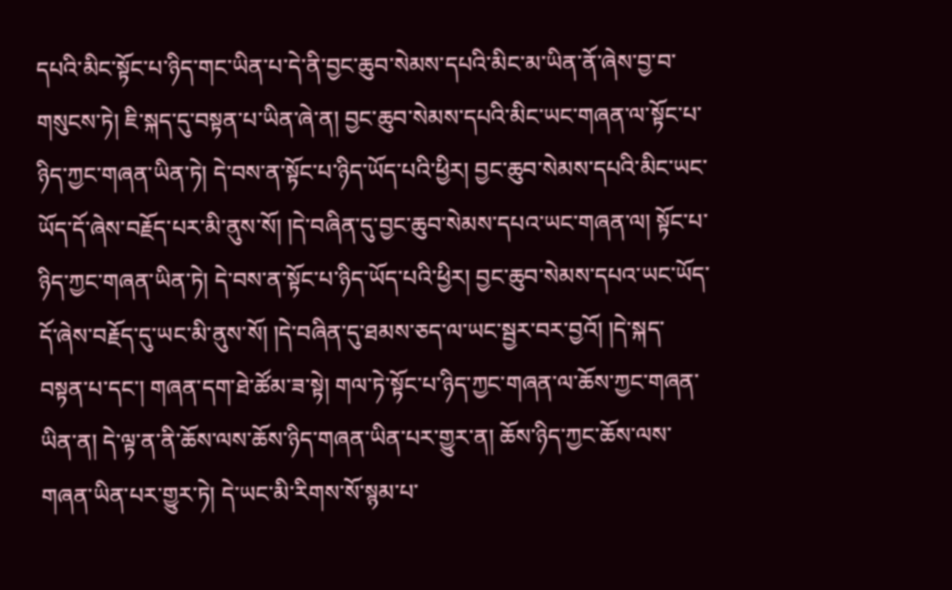དཔའི་མིང་སྟོང་པ་ཉིད་གང་ཡིན་པ་དེ་ནི་བྱང་ཆུབ་སེམས་དཔའི་མིང་མ་ཡིན་ནོ་ཞེས་བྱ་བ་གསུངས་ཏེ། ཇི་སྐད་དུ་བསྟན་པ་ཡིན་ཞེ་ན། བྱང་ཆུབ་སེམས་དཔའི་མིང་ཡང་གཞན་ལ་སྟོང་པ་ཉིད་ཀྱང་གཞན་ཡིན་ཏེ། དེ་བས་ན་སྟོང་པ་ཉིད་ཡོད་པའི་ཕྱིར། བྱང་ཆུབ་སེམས་དཔའི་མིང་ཡང་ཡོད་དོ་ཞེས་བརྗོད་པར་མི་ནུས་སོ། །དེ་བཞིན་དུ་བྱང་ཆུབ་སེམས་དཔའ་ཡང་གཞན་ལ། སྟོང་པ་ཉིད་ཀྱང་གཞན་ཡིན་ཏེ། དེ་བས་ན་སྟོང་པ་ཉིད་ཡོད་པའི་ཕྱིར། བྱང་ཆུབ་སེམས་དཔའ་ཡང་ཡོད་དོ་ཞེས་བརྗོད་དུ་ཡང་མི་ནུས་སོ། །དེ་བཞིན་དུ་ཐམས་ཅད་ལ་ཡང་སྦྱར་བར་བྱའོ། །དེ་སྐད་བསྟན་པ་དང་། གཞན་དག་ཐེ་ཚོམ་ཟ་སྟེ། གལ་ཏེ་སྟོང་པ་ཉིད་ཀྱང་གཞན་ལ་ཆོས་ཀྱང་གཞན་ཡིན་ན། དེ་ལྟ་ན་ནི་ཆོས་ལས་ཆོས་ཉིད་གཞན་ཡིན་པར་གྱུར་ན། ཆོས་ཉིད་ཀྱང་ཆོས་ལས་གཞན་ཡིན་པར་གྱུར་ཏེ། དེ་ཡང་མི་རིགས་སོ་སྙམ་པ་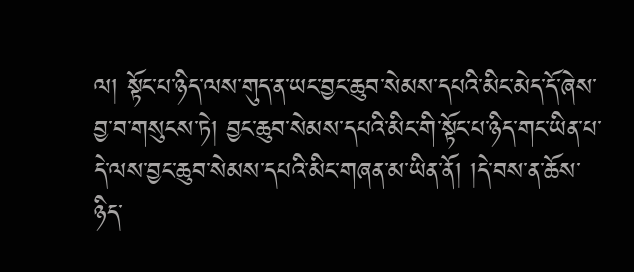ལ། སྟོང་པ་ཉིད་ལས་གུད་ན་ཡང་བྱང་ཆུབ་སེམས་དཔའི་མིང་མེད་དོ་ཞེས་བྱ་བ་གསུངས་ཏེ། བྱང་ཆུབ་སེམས་དཔའི་མིང་གི་སྟོང་པ་ཉིད་གང་ཡིན་པ་དེ་ལས་བྱང་ཆུབ་སེམས་དཔའི་མིང་གཞན་མ་ཡིན་ནོ། །དེ་བས་ན་ཆོས་ཉིད་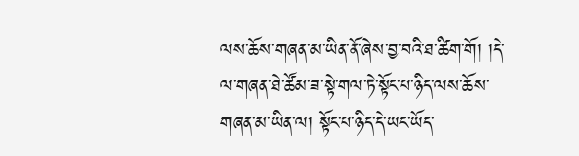ལས་ཆོས་གཞན་མ་ཡིན་ནོ་ཞེས་བྱ་བའི་ཐ་ཚིག་གོ། །དེ་ལ་གཞན་ཐེ་ཚོམ་ཟ་སྟེ་གལ་ཏེ་སྟོང་པ་ཉིད་ལས་ཆོས་གཞན་མ་ཡིན་ལ། སྟོང་པ་ཉིད་དེ་ཡང་ཡོད་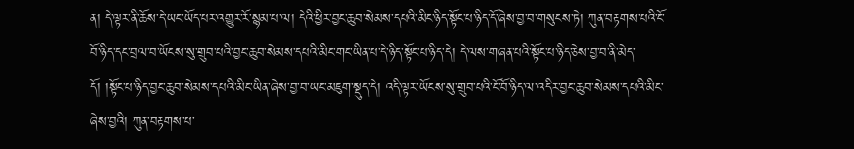ན། དེ་ལྟར་ནི་ཆོས་དེ་ཡང་ཡོད་པར་འགྱུར་རོ་སྙམ་པ་ལ། དེའི་ཕྱིར་བྱང་ཆུབ་སེམས་དཔའི་མིང་ཉིད་སྟོང་པ་ཉིད་དོ་ཞེས་བྱ་བ་གསུངས་ཏེ། ཀུན་བརྟགས་པའི་ངོ་བོ་ཉིད་དང་བྲལ་བ་ཡོངས་སུ་གྲུབ་པའི་བྱང་ཆུབ་སེམས་དཔའི་མིང་གང་ཡིན་པ་དེ་ཉིད་སྟོང་པ་ཉིད་དེ། དེ་ལས་གཞན་པའི་སྟོང་པ་ཉིད་ཅེས་བྱ་བ་ནི་མེད་དོ། །སྟོང་པ་ཉིད་བྱང་ཆུབ་སེམས་དཔའི་མིང་ཡིན་ཞེས་བྱ་བ་ཡང་མཇུག་སྡུད་དེ། འདི་ལྟར་ཡོངས་སུ་གྲུབ་པའི་ངོ་བོ་ཉིད་ལ་འདིར་བྱང་ཆུབ་སེམས་དཔའི་མིང་ཞེས་བྱའི། ཀུན་བརྟགས་པ་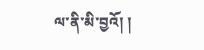ལ་ནི་མི་བྱའོ། །